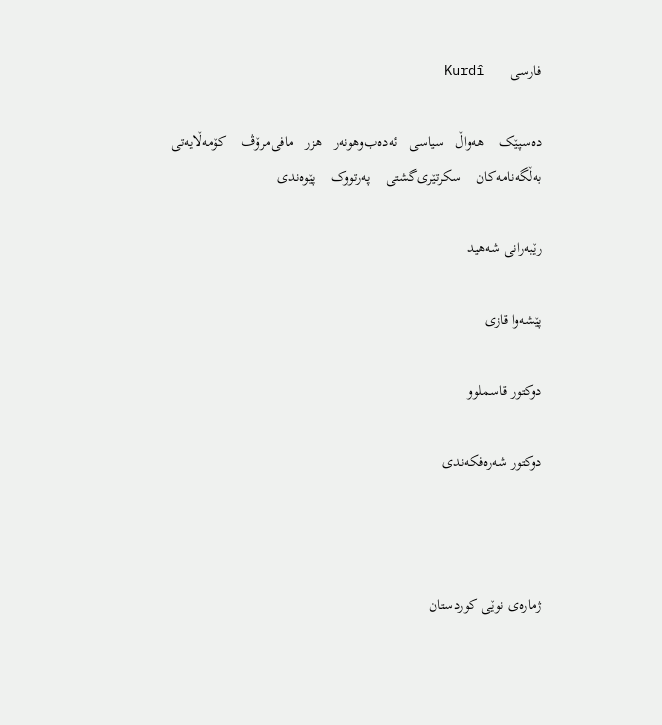فارسی       Kurdî

ده‌سپێک    هه‌واڵ   سیاسی   ئه‌ده‌ب‌وهونه‌ر   هزر   مافی‌مرۆڤ    کۆمه‌ڵایه‌تی   به‌ڵگه‌نامه‌کان    سکرتێری‌گشتی    په‌رتووک    پێوه‌ندی

رێبه‌رانی شه‌هید

پێشه‌وا قازی‌

دوكتور قاسملوو

دوكتور شه‌ره‌فکه‌ندی



ژماره‌ی نوێی كوردستان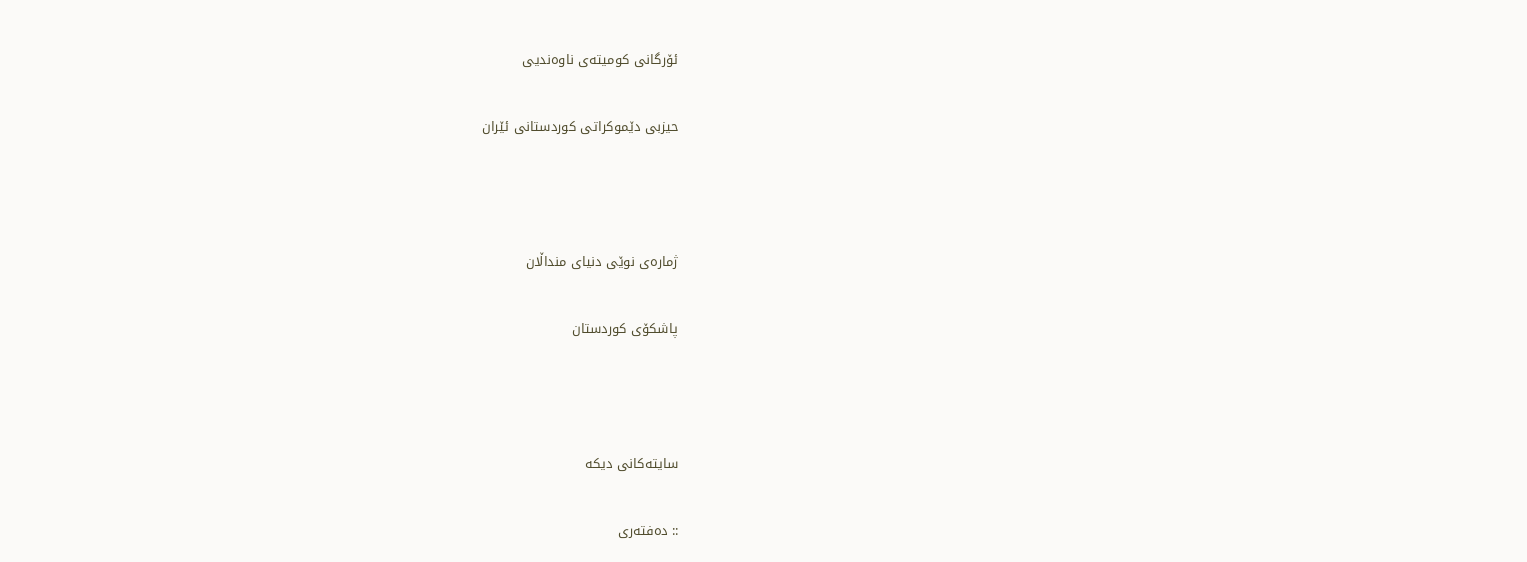ئۆرگانی كومیته‌ی ناوه‌ندیی

حیزبی دێموكراتی كوردستانی ئێران



ژماره‌ی نوێی دنیای منداڵان

پاشكۆی كوردستان



سایته‌کانی دیکه

:: ده‌فته‌ری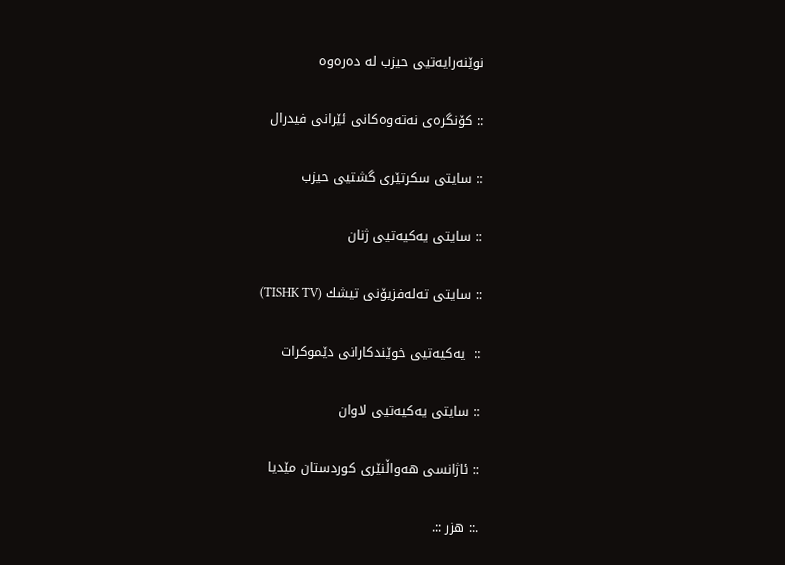نوێنه‌رایه‌تیی حیزب له ده‌ره‌وه

:: كۆنگره‌ی‌ نه‌ته‌وه‌كانی‌ ئێرانی‌ فیدرال

:: سایتی سکرتێری گشتیی حیزب

:: سایتی یه‌كیه‌تیی ژنان

:: سایتی ته‌له‌فزیۆنی‌ تیشك (TISHK TV)

::  یه‌كیه‌تیی‌ خوێندكارانی‌ دێموكرات

:: سایتی یه‌کیه‌تیی لاوان

:: ئاژانسی هه‌واڵنێری كوردستان مێدیا

.:: هزر ::.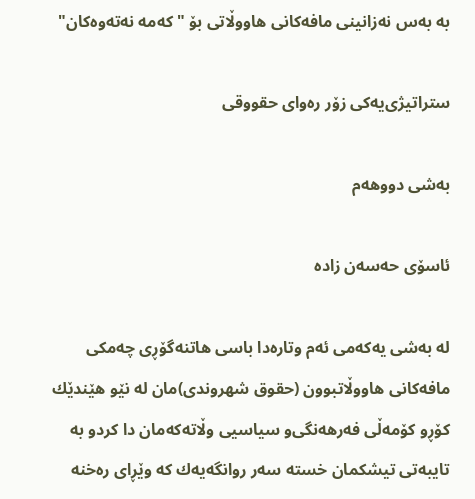به‌ به‌س نه‌زانینی‌ مافه‌كانی‌ هاووڵاتی‌ بۆ "كه‌مه‌ نه‌ته‌وه‌كان"

ستراتیژی‌یه‌كی‌ زۆر ره‌وای‌ حقووقی

به‌شی‌ دووهه‌م

ئاسۆی‌ حه‌سه‌ن زاده‌

له‌ به‌شی‌ یه‌كه‌می‌ ئه‌م وتاره‌دا باسی‌ هاتنه‌گۆڕی‌ چه‌مكی‌ مافه‌كانی‌ هاووڵاتبوون (حقوق شهروندی‌)مان له‌ نێو هێندێك كۆڕ‌و كۆمه‌ڵی‌ فه‌رهه‌نگی‌و سیاسیی‌ وڵاته‌كه‌مان دا كرد‌و به‌ تایبه‌تی‌ تیشكمان خسته‌ سه‌ر روانگه‌یه‌ك كه‌ وێڕای‌ ره‌خنه‌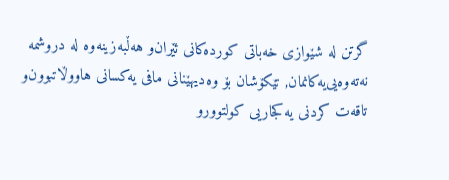گرتن له‌ شێوازی‌ خه‌باتی‌ كورده‌كانی‌ ئێران‌و هه‌ڵبه‌زینه‌وه‌ له‌ دروشمه‌ نه‌ته‌وه‌یی‌یه‌كانمان, تێكۆشان بۆ وه‌دیهێنانی‌ مافی‌ یه‌كسانی‌ هاووڵاتبوون‌و تاقه‌ت كردنی‌ یه‌كجاریی‌ كولتوور‌و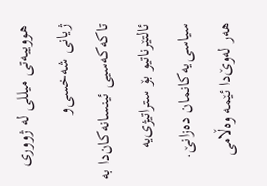هووییه‌تی‌ میللی‌ له‌ ژووری‌ ژیانی‌ شه‌خسی‌‌و تاكه‌كه‌سیی‌ ئینسانه‌كان‌دا به‌ ئالتێرناتیو بۆ ستراتیژی‌یه‌ سیاسی‌یه‌كانمان ده‌زانێ‌. هه‌ر له‌وێ‌دا ئێمه‌ وه‌ڵامی‌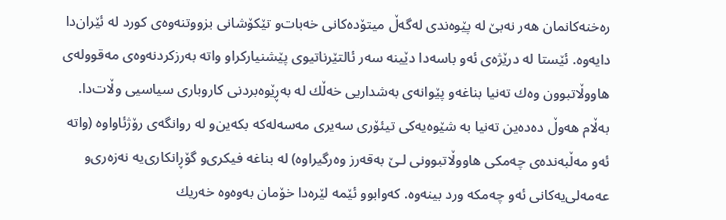ره‌خنه‌كانمان هه‌ر نه‌بێ‌ له‌ پێوه‌ندی‌ له‌گه‌ڵ‌ میتۆده‌كانی‌ خه‌بات‌و تێكۆشانی‌ بزووتنه‌وه‌ی‌ كورد له‌ ئێران‌دا دایه‌وه‌. ئێستا له‌ درێژه‌ی‌ ئه‌و باسه‌دا دێینه‌ سه‌ر ئالتێرناتیوی‌ پێشنیاركراو واته‌ به‌رزكردنه‌وه‌ی‌ مه‌قووله‌ی‌ هاووڵاتبوون وه‌ك ته‌نیا بناغه‌‌و پێوانه‌ی‌ به‌شداریی‌ خه‌ڵك له‌ به‌ڕێوه‌بردنی‌ كار‌وباری‌ سیاسیی‌ وڵات‌دا. به‌ڵام هه‌وڵ‌ ده‌ده‌ین ته‌نیا به‌ شێوه‌یه‌كی‌ تیئۆری‌ سه‌یری‌ مه‌سه‌له‌كه‌ بكه‌ین‌و له‌ روانگه‌ی‌ رۆژئاواوه‌ (واته‌ ئه‌و مه‌ڵبه‌نده‌ی‌ چه‌مكی‌ هاووڵاتبوونی‌ لـێ‌ به‌قه‌رز وه‌رگیراوه‌) له‌ بناغه‌ فیكری‌‌و گۆڕانكاری‌یه‌ نه‌زه‌ری‌‌و عه‌مه‌لی‌یه‌كانی‌ ئه‌و چه‌مكه‌ ورد بینه‌وه‌. كه‌وابوو ئێمه‌ لێره‌دا خۆمان به‌وه‌وه‌ خه‌ریك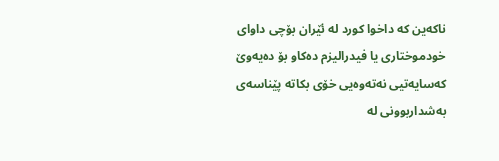ناكه‌ین كه‌ داخوا كورد له‌ ئێران بۆچی‌ داوای‌ خودموختاری‌ یا فیدرالیزم ده‌كا‌و بۆ ده‌یه‌وێ‌ كه‌سایه‌تیی‌ نه‌ته‌وه‌یی‌ خۆی‌ بكاته‌ پێناسه‌ی‌ به‌شداربوونی‌ له‌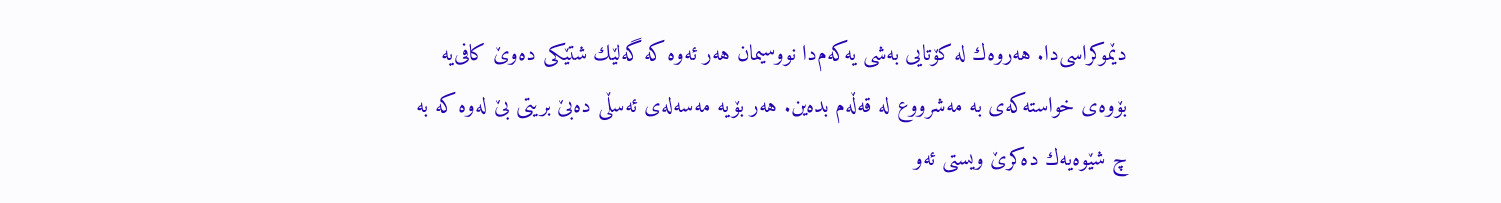دێموكراسی‌دا. هه‌روه‌ك له‌ كۆتایی‌ به‌شی‌ یه‌كه‌م‌دا نووسیمان هه‌ر ئه‌وه‌ كه‌ گه‌لێك شتێكی‌ ده‌وێ‌ كافی‌یه‌ بۆوه‌ی‌ خواسته‌كه‌ی‌ به‌ مه‌شرووع له‌ قه‌ڵه‌م بده‌ین. هه‌ر بۆیه‌ مه‌سه‌له‌ی‌ ئه‌سڵی‌ ده‌بێ‌ بریتی‌ بێ‌ له‌وه‌ كه‌ به‌ چ شێوه‌یه‌ك ده‌كرێ‌ ویستی‌ ئه‌و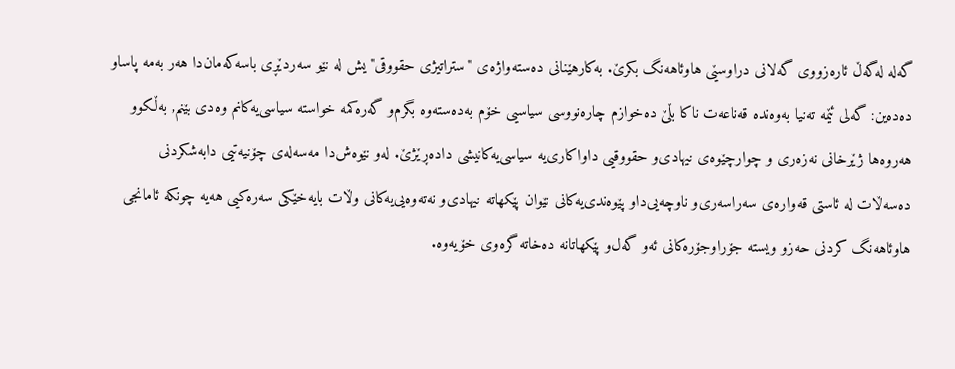گه‌له‌ له‌گه‌ڵ‌ ئاره‌زووی‌ گه‌لانی‌ دراوسێی‌ هاوئاهه‌نگ بكرێ‌. به‌كارهێنانی‌ ده‌سته‌واژه‌ی‌ "ستراتیژی‌ حقووقی‌"یش له‌ نێو سه‌ردێڕی‌ باسه‌كه‌مان‌دا هه‌ر به‌مه‌ پاساو ده‌ده‌ین: گه‌لی‌ ئێمه‌ ته‌نیا به‌وه‌نده‌ قه‌ناعه‌ت ناكا بڵێ‌ ده‌خوازم چاره‌نووسی‌ سیاسیی‌ خۆم به‌ده‌سته‌وه‌ بگرم‌و گه‌ره‌كمه‌ خواسته‌ سیاسی‌یه‌كانم وه‌دی‌ بێنم, به‌ڵكوو هه‌روه‌ها ژێرخانی‌ نه‌زه‌ری‌ و چوارچێوه‌ی‌ نیهادی‌‌و حقووقیی‌ داواكاری‌یه‌ سیاسی‌یه‌كانیشی‌ داده‌ڕێژێ‌. له‌و نێوه‌ش‌دا مه‌سه‌له‌ی‌ چۆنیه‌تیی‌ دابه‌شكردنی‌ ده‌سه‌ڵات له‌ ئاستی‌ قه‌واره‌ی‌ سه‌راسه‌ری‌‌و ناوچه‌یی‌دا‌و پێوه‌ندی‌یه‌كانی‌ نێوان پێكهاته‌ نیهادی‌‌و نه‌ته‌وه‌یی‌یه‌كانی‌ وڵات بایه‌خێكی‌ سه‌ره‌كیی‌ هه‌یه‌ چونكه‌ ئامانجی‌ هاوئاهه‌نگ كردنی‌ حه‌ز‌و ویسته‌ جۆراوجۆره‌كانی‌ ئه‌و گه‌ل‌و پێكهاتانه‌ ده‌خاته‌ گره‌وی‌ خۆیه‌وه‌.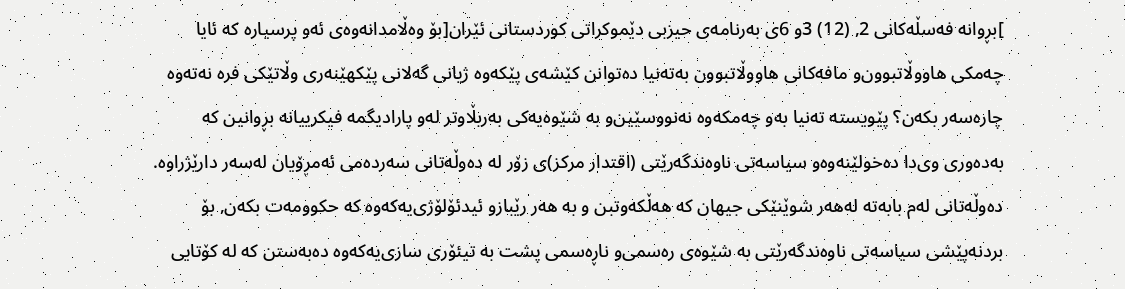]بڕوانه‌ فه‌سڵه‌كانی‌ 2, (12) 3و 6ی‌ به‌رنامه‌ی‌ حیزبی‌ دێموكراتی‌ كوردستانی‌ ئێران[بۆ وه‌ڵامدانه‌وه‌ی‌ ئه‌و پرسیاره‌ كه‌ ئایا چه‌مكی‌ هاووڵاتبوون‌و مافه‌كانی‌ هاووڵاتبوون به‌ته‌نیا ده‌توانن كێشه‌ی‌ پێكه‌وه‌ ژیانی‌ گه‌لانی‌ پێكهێنه‌ری‌ وڵاتێكی‌ فره‌ نه‌ته‌وه‌ چاره‌سه‌ر بكه‌ن؟ پێویسته‌ ته‌نیا به‌و چه‌مكه‌وه‌ نه‌نووسێین‌و به‌ شێوه‌یه‌كی‌ به‌ربڵاوتر له‌و پارادیگمه‌ فیكرییانه‌ بڕوانین كه‌ به‌ده‌وری‌ وی‌دا ده‌خولێنه‌وه‌‌و سیاسه‌تی‌ ناوه‌ندگه‌رێتی‌ (اقتدار مركز)ی‌ زۆر له‌ ده‌وڵه‌تانی‌ سه‌رده‌می‌ ئه‌مڕۆیان له‌سه‌ر دارێژراوه‌. ده‌وڵه‌تانی‌ له‌م بابه‌ته‌ له‌هه‌ر شوێنێكی‌ جیهان كه‌ هه‌ڵكه‌وتبن ‌و به‌ هه‌ر رێباز‌و ئیدئۆلۆژی‌یه‌كه‌وه‌ كه‌ حكوومه‌ت بكه‌ن, بۆ بردنه‌پێشی‌ سیاسه‌تی‌ ناوه‌ندگه‌رێتی‌ به‌ شێوه‌ی‌ ره‌سمی‌‌و ناڕه‌سمی‌ پشت به‌ تیئۆری‌ سازی‌یه‌كه‌وه‌ ده‌به‌ستن كه‌ له‌ كۆتایی‌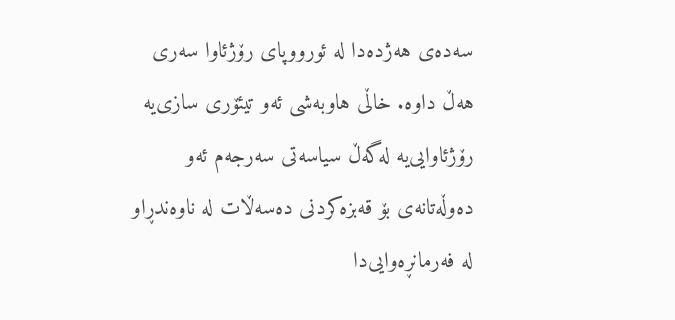سه‌ده‌ی‌ هه‌ژده‌دا له‌ ئورووپای‌ رۆژئاوا سه‌ری‌ هه‌ڵ‌ داوه‌. خاڵی‌ هاوبه‌شی‌ ئه‌و تیئۆری‌ سازی‌یه‌ رۆژئاوایی‌یه‌ له‌گه‌ڵ‌ سیاسه‌تی‌ سه‌رجه‌م ئه‌و ده‌وڵه‌تانه‌ی‌ بۆ قه‌بزه‌كردنی‌ ده‌سه‌ڵات له‌ ناوه‌ندڕا‌و له‌ فه‌رمانڕه‌وایی‌دا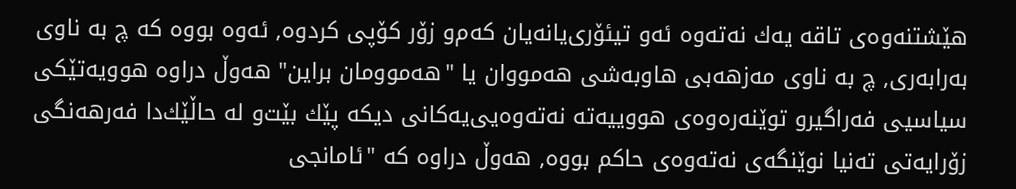هێشتنه‌وه‌ی‌ تاقه‌ یه‌ك نه‌ته‌وه‌ ئه‌و تیئۆری‌یانه‌یان كه‌م‌و زۆر كۆپی‌ كردوه‌, ئه‌وه‌ بووه‌ كه‌ چ به‌ ناوی‌ به‌رابه‌ری‌, چ به‌ ناوی‌ مه‌زهه‌بی‌ هاوبه‌شی‌ هه‌مووان یا "هه‌موومان براین" هه‌وڵ‌ دراوه‌ هوویه‌تێكی‌ سیاسیی‌ فه‌راگیر‌و توێنه‌ره‌وه‌ی‌ هووییه‌ته‌ نه‌ته‌وه‌یی‌یه‌كانی‌ دیكه‌ پێك بێت‌و له‌ حاڵێك‌دا فه‌رهه‌نگی‌ زۆرایه‌تی‌ ته‌نیا نوێنگه‌ی‌ نه‌ته‌وه‌ی‌ حاكم بووه‌, هه‌وڵ‌ دراوه‌ كه‌ "ئامانجی‌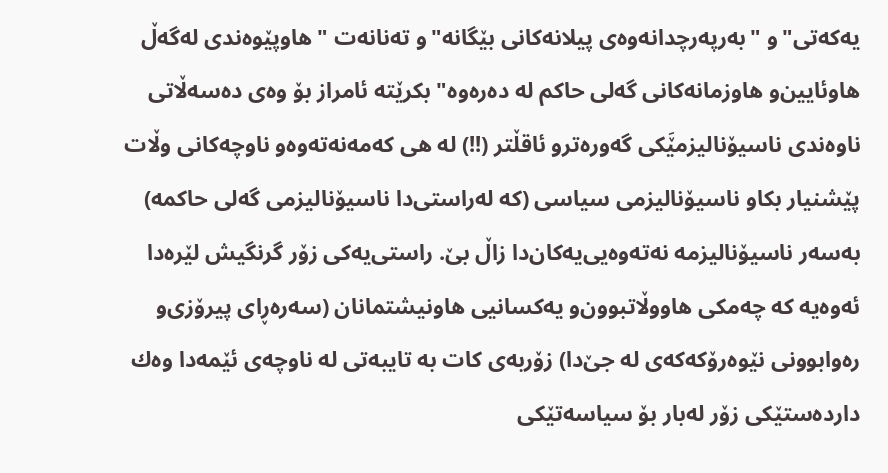یه‌كه‌تی‌"و "به‌رپه‌رچدانه‌وه‌ی‌ پیلانه‌كانی‌ بێگانه‌"و ته‌نانه‌ت "هاوپێوه‌ندی‌ له‌گه‌ڵ‌ هاوئایین‌و هاوزمانه‌كانی‌ گه‌لی‌ حاكم له‌ ده‌ره‌وه‌" بكرێته‌ ئامراز بۆ وه‌ی‌ ده‌سه‌ڵاتی‌ ناوه‌ندی‌ ناسیۆنالیزمێَكی‌ گه‌وره‌تر‌و ئاقڵتر (!!) له‌ هی‌ كه‌مه‌نه‌ته‌وه‌‌و ناوچه‌كانی‌ وڵات پێشنیار بكا‌و ناسیۆنالیزمی‌ سیاسی‌ (كه‌ له‌راستی‌دا ناسیۆنالیزمی‌ گه‌لی‌ حاكمه‌) به‌سه‌ر ناسیۆنالیزمه‌ نه‌ته‌وه‌یی‌یه‌كان‌دا زاڵ‌ بێ‌. راستی‌یه‌كی‌ زۆر گرنگیش لێره‌دا ئه‌وه‌یه‌ كه‌ چه‌مكی‌ هاووڵاتبوون‌و یه‌كسانیی‌ هاونیشتمانان (سه‌ره‌ڕای‌ پیرۆزی‌‌و ره‌وابوونی‌ نێوه‌رۆكه‌كه‌ی‌ له‌ جێ‌دا) زۆربه‌ی‌ كات به‌ تایبه‌تی‌ له‌ ناوچه‌ی‌ ئێمه‌دا وه‌ك دارده‌ستێكی‌ زۆر له‌بار بۆ سیاسه‌تێكی‌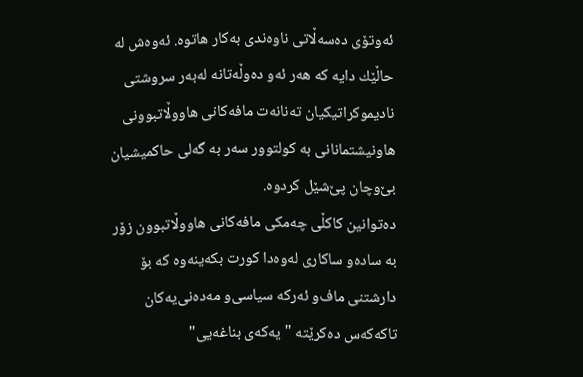ئه‌وتۆی‌ ده‌سه‌ڵاتی‌ ناوه‌ندی‌ به‌كار هاتوه‌. ئه‌وه‌ش له‌ حاڵێك‌ دایه‌ كه‌ هه‌ر ئه‌و ده‌وڵه‌تانه‌ له‌به‌ر سروشتی‌ نادیموكراتیكیان ته‌نانه‌ت مافه‌كانی‌ هاووڵاتبوونی‌ هاونیشتمانانی‌ به‌ كولتوور سه‌ر به‌ گه‌لی‌ حاكمیشیان بێ‌وچان پێ‌شێل كردوه‌.
ده‌توانین كاكڵی‌ چه‌مكی‌ مافه‌كانی‌ هاووڵاتبوون زۆر به‌ ساده‌‌و ساكاری‌ له‌وه‌دا كورت بكه‌ینه‌وه‌ كه‌ بۆ دارشتنی‌ ماف‌و ئه‌ركه‌ سیاسی‌‌و مه‌ده‌نی‌یه‌كان تاكه‌كه‌س ده‌كرێته‌ "یه‌كه‌ی‌ بناغه‌یی‌"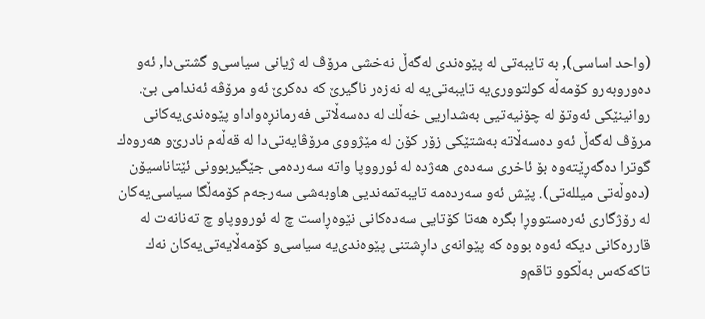(واحد اساسی‌), به‌ تایبه‌تی‌ له‌ پێوه‌ندی‌ له‌گه‌ڵ‌ نه‌خشی‌ مرۆڤ له‌ ژیانی‌ سیاسی‌‌و گشتی‌دا, ئه‌و ده‌ور‌وبه‌ر‌و كۆمه‌ڵه‌ كولتووری‌یه‌ تایبه‌تی‌یه‌ له‌ نه‌زه‌ر ناگیرێ‌ كه‌ ده‌كرێ‌ ئه‌و مرۆڤه‌ ئه‌ندامی‌ بێ‌. روانینێكی‌ ئه‌وتۆ له‌ چۆنیه‌تیی‌ به‌شداریی‌ خه‌ڵك له‌ ده‌سه‌ڵاتی‌ فه‌رمانڕه‌وادا‌و پێوه‌ندی‌یه‌كانی‌ مرۆڤ له‌گه‌ڵ‌ ئه‌و ده‌سه‌ڵاته‌ به‌شتێكی‌ زۆر كۆن له‌ مێژووی‌ مرۆڤایه‌تی‌دا له‌ قه‌ڵه‌م نادرێ‌‌و هه‌روه‌ك گوترا ده‌گه‌ڕێته‌وه‌ بۆ ئاخری‌ سه‌ده‌ی‌ هه‌ژده‌ له‌ ئورووپا واته‌ سه‌رده‌می‌ جێگیربوونی‌ ئێتاناسیۆن (ده‌وڵه‌تی‌ میلله‌تی‌). پێش ئه‌و سه‌رده‌مه‌ تایبه‌تمه‌ندیی‌ هاوبه‌شی‌ سه‌رجه‌م كۆمه‌ڵگا سیاسی‌یه‌كان له‌ رۆژگاری‌ ئه‌ره‌ستووڕا بگره‌ هه‌تا كۆتایی‌ سه‌ده‌كانی‌ نێوه‌ڕاست چ له‌ ئورووپا‌و چ ته‌نانه‌ت له‌ قارره‌كانی‌ دیكه‌ ئه‌وه‌ بووه‌ كه‌ پێوانه‌ی‌ داڕشتنی‌ پێوه‌ندی‌یه‌ سیاسی‌‌و كۆمه‌ڵایه‌تی‌یه‌كان نه‌ك تاكه‌كه‌س به‌ڵكوو تاقم‌و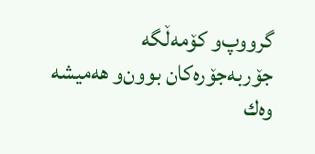گرووپ‌و كۆمه‌ڵگه‌ جۆربه‌جۆره‌كان بوون‌و هه‌میشه‌ وه‌ك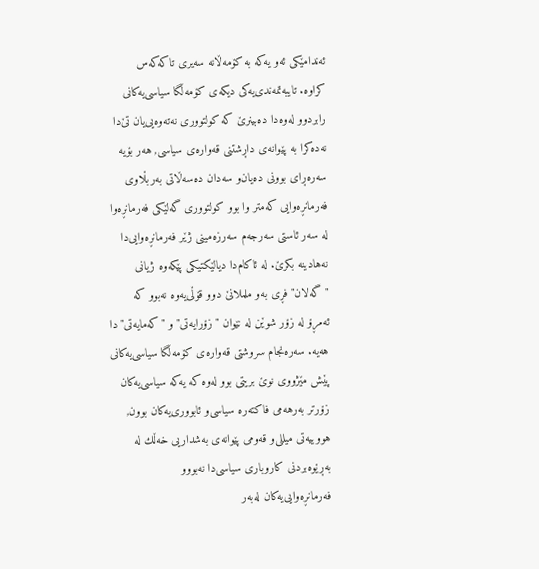ئه‌ندامێكی‌ ئه‌و یه‌كه‌ به‌ كۆمه‌ڵانه‌ سه‌یری‌ تاكه‌كه‌س كراوه‌. تایبه‌تمه‌ندی‌یه‌كی‌ دیكه‌ی‌ كۆمه‌ڵگا سیاسی‌یه‌كانی‌ رابردوو له‌وه‌دا ده‌بینرێ‌ كه‌ كولتووری‌ نه‌ته‌وه‌یی‌یان تێ‌دا نه‌ده‌كرا به‌ پێوانه‌ی‌ داڕشتنی‌ قه‌واره‌ی‌ سیاسی‌, هه‌ر بۆیه‌ سه‌ره‌ڕای‌ بوونی‌ ده‌یان‌و سه‌دان ده‌سه‌ڵاتی‌ به‌ربڵاوی‌ فه‌رمانڕه‌وایی‌ كه‌متر وا بوو كولتووری‌ گه‌لێكی‌ فه‌رمانڕه‌وا له‌ سه‌ر ئاستی‌ سه‌رجه‌م سه‌رزه‌مینی‌ ژێر فه‌رمانڕه‌وایی‌‌دا نه‌هادینه‌ بكرێ‌. له‌ ئاكام‌دا دیالێكتیكی‌ پێكه‌وه‌ ژیانی‌ "گه‌لان" فڕی‌ به‌و ململانێ‌ دوو قۆڵی‌یه‌وه‌ نه‌بوو كه‌ ئه‌مڕۆ له‌ زۆر شوێن له‌ نێوان "زۆرایه‌تی‌"و "كه‌مایه‌تی‌"دا هه‌یه‌. سه‌ره‌نجام سروشتی‌ قه‌واره‌ی‌ كۆمه‌ڵگا سیاسی‌یه‌كانی‌ پێش مێژووی‌ نوێ‌ بریتی‌ بوو له‌وه‌ كه‌ یه‌كه‌ سیاسی‌یه‌كان زۆرتر به‌رهه‌می‌ فاكته‌ره‌ سیاسی‌‌و ئابووری‌یه‌كان بوون, هووییه‌تی‌ میللی‌‌و قه‌ومی‌ پێوانه‌ی‌ به‌شداریی‌ خه‌ڵك له‌ به‌ڕێوه‌بردنی‌ كار‌وباری‌ سیاسی‌‌دا نه‌بوو‌و فه‌رمانڕه‌وایی‌یه‌كان له‌به‌ر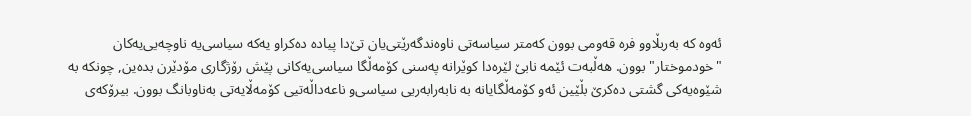ئه‌وه‌ كه‌ به‌ربڵاو‌و فره‌ قه‌ومی‌ بوون كه‌متر سیاسه‌تی‌ ناوه‌ندگه‌رێتی‌یان تێ‌دا پیاده‌ ده‌كرا‌و یه‌كه‌ سیاسی‌یه‌ ناوچه‌یی‌یه‌كان "خودموختار" بوون. هه‌ڵبه‌ت ئێمه‌ نابێ‌ لێره‌دا كوێرانه‌ په‌سنی‌ كۆمه‌ڵگا سیاسی‌یه‌كانی‌ پێش رۆژگاری‌ مۆدێرن بده‌ین, چونكه‌ به‌ شێوه‌یه‌كی‌ گشتی‌ ده‌كرێ‌ بڵێین ئه‌و كۆمه‌ڵگایانه‌ به‌ نابه‌رابه‌ریی‌ سیاسی‌‌و ناعه‌داڵه‌تیی‌ كۆمه‌ڵایه‌تی‌ به‌ناوبانگ بوون. بیرۆكه‌ی‌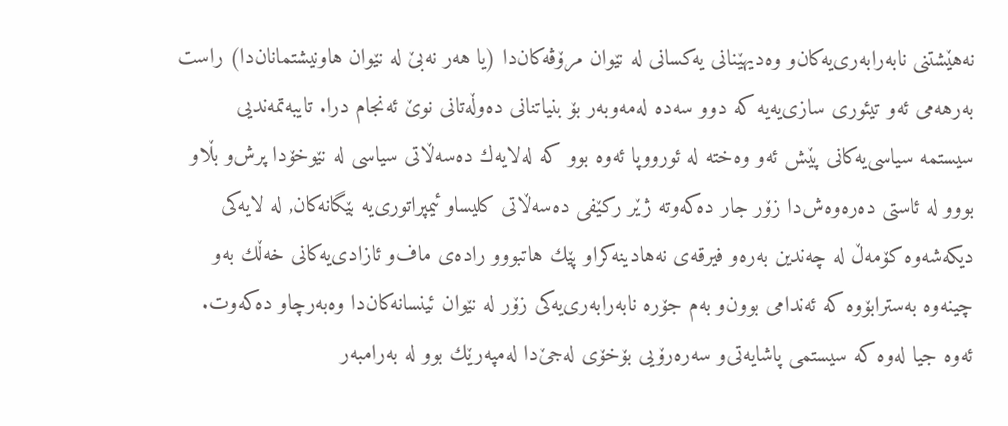نه‌هێشتنی‌ نابه‌رابه‌ری‌یه‌كان‌و وه‌دیهێنانی‌ یه‌كسانی‌ له‌ نێوان مرۆڤه‌كان‌دا (یا هه‌ر نه‌بێ‌ له‌ نێوان هاونیشتمانان‌دا) راست به‌رهه‌می‌ ئه‌و تیئوری‌ سازی‌یه‌یه‌ كه‌ دوو سه‌ده‌ له‌مه‌وبه‌ر بۆ بنیاتنانی‌ ده‌وڵه‌تانی‌ نوێ‌ ئه‌نجام درا. تایبه‌تمه‌ندیی‌ سیستمه‌ سیاسی‌یه‌كانی‌ پێش ئه‌و وه‌خته‌ له‌ ئورووپا ئه‌وه‌ بوو كه‌ له‌لایه‌ك ده‌سه‌ڵاتی‌ سیاسی‌ له‌ نێوخۆدا پرش‌و بڵاو بوو‌و له‌ ئاستی‌ ده‌ره‌وه‌ش‌دا زۆر جار ده‌كه‌وته‌ ژێر ركێفی‌ ده‌سه‌ڵاتی‌ كلیسا‌و ئیمپراتوری‌یه‌ بێگانه‌كان, له‌ لایه‌كی‌ دیكه‌شه‌وه‌ كۆمه‌ڵ‌ له‌ چه‌ندین به‌ره‌‌و فیرقه‌ی‌ نه‌هادینه‌كراو پێك هاتبوو‌و راده‌ی‌ ماف‌و ئازادی‌یه‌كانی‌ خه‌ڵك به‌و چینه‌وه‌ به‌سترابۆوه‌ كه‌ ئه‌ندامی‌ بوون‌و به‌م جۆره‌ نابه‌رابه‌ری‌یه‌كی‌ زۆر له‌ نێوان ئینسانه‌كان‌دا وه‌به‌رچاو ده‌كه‌وت. ئه‌وه‌ جیا له‌وه‌ كه‌ سیستمی‌ پاشایه‌تی‌‌و سه‌ره‌رۆیی‌ بۆخۆی‌ له‌جێ‌دا له‌مپه‌رێك بوو له‌ به‌رامبه‌ر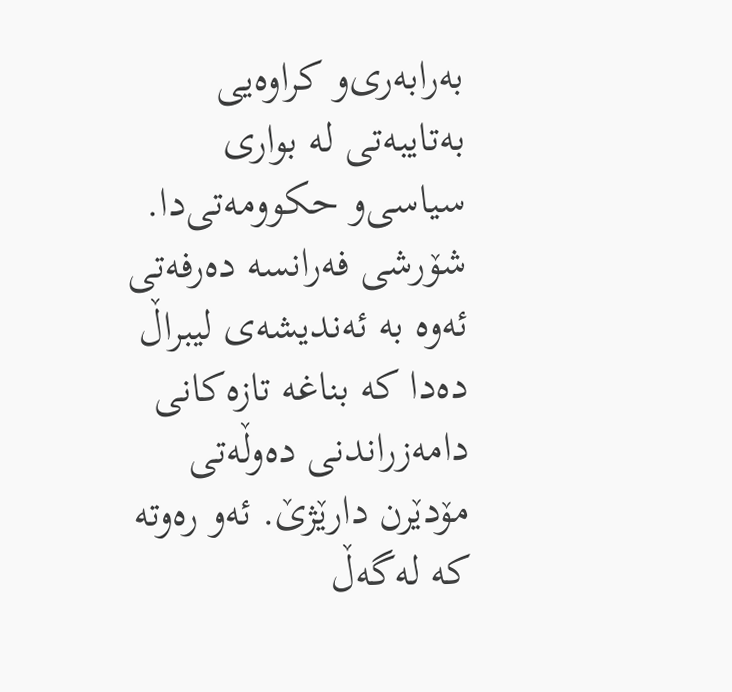به‌رابه‌ری‌‌و كراوه‌یی‌ به‌تایبه‌تی‌ له‌ بواری‌ سیاسی‌‌و حكوومه‌تی‌دا.
شۆرشی‌ فه‌رانسه‌ ده‌رفه‌تی‌ ئه‌وه‌ به‌ ئه‌ندیشه‌ی‌ لیبراڵ‌ ده‌دا كه‌ بناغه‌ تازه‌كانی‌ دامه‌زراندنی‌ ده‌وڵه‌تی‌ مۆدێرن دارێژێ‌. ئه‌و ره‌وته‌ كه‌ له‌گه‌ڵ‌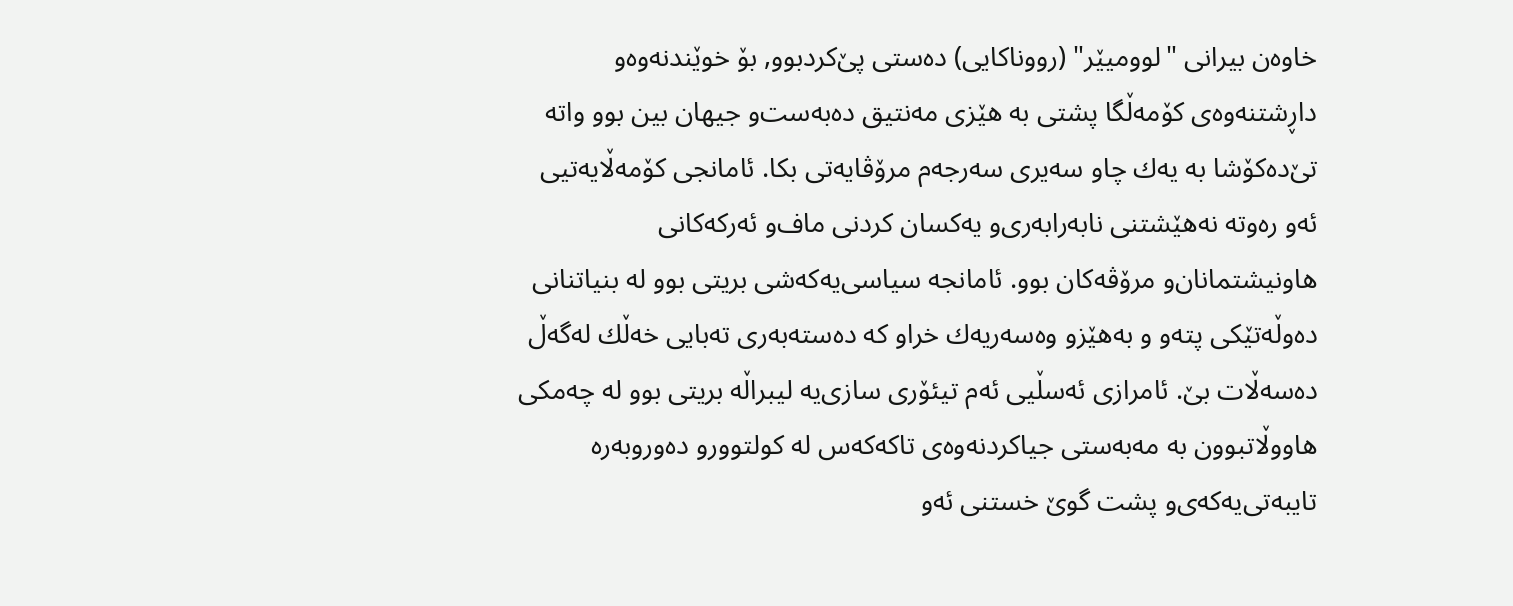خاوه‌ن بیرانی‌ "لوومیێر" (رووناكایی‌) ده‌ستی‌ پێ‌كردبوو, بۆ خوێندنه‌وه‌‌و داڕشتنه‌وه‌ی‌ كۆمه‌ڵگا پشتی‌ به‌ هێزی‌ مه‌نتیق ده‌به‌ست‌و جیهان بین بوو واته‌ تێ‌ده‌كۆشا به‌ یه‌ك چاو سه‌یری‌ سه‌رجه‌م مرۆڤایه‌تی‌ بكا. ئامانجی‌ كۆمه‌ڵایه‌تیی‌ ئه‌و ره‌وته‌ نه‌هێشتنی‌ نابه‌رابه‌ری‌‌و یه‌كسان كردنی‌ ماف‌و ئه‌ركه‌كانی‌ هاونیشتمانان‌و مرۆڤه‌كان بوو. ئامانجه‌ سیاسی‌یه‌كه‌شی‌ بریتی‌ بوو له‌ بنیاتنانی‌ ده‌وڵه‌تێكی‌ پته‌‌و و به‌هێز‌و وه‌سه‌ریه‌ك خراو كه‌ ده‌سته‌به‌ری‌ ته‌بایی‌ خه‌ڵك له‌گه‌ڵ‌ ده‌سه‌ڵات بێ‌. ئامرازی‌ ئه‌سڵیی‌ ئه‌م تیئۆری‌ سازی‌یه‌ لیبراڵه‌ بریتی‌ بوو له‌ چه‌مكی‌ هاووڵاتبوون به‌ مه‌به‌ستی‌ جیاكردنه‌وه‌ی‌ تاكه‌كه‌س له‌ كولتوور‌و ده‌وروبه‌ره‌ تایبه‌تی‌یه‌كه‌ی‌‌و پشت گوێ‌ خستنی‌ ئه‌و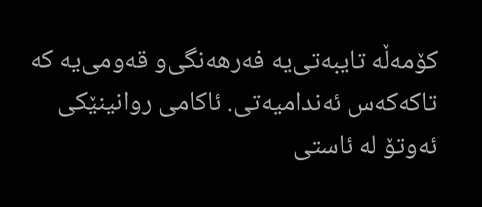كۆمه‌ڵه‌ تایبه‌تی‌یه‌ فه‌رهه‌نگی‌‌و قه‌ومی‌یه‌ كه‌ تاكه‌كه‌س ئه‌ندامیه‌تی‌. ئاكامی‌ روانینێكی‌ ئه‌وتۆ له‌ ئاستی‌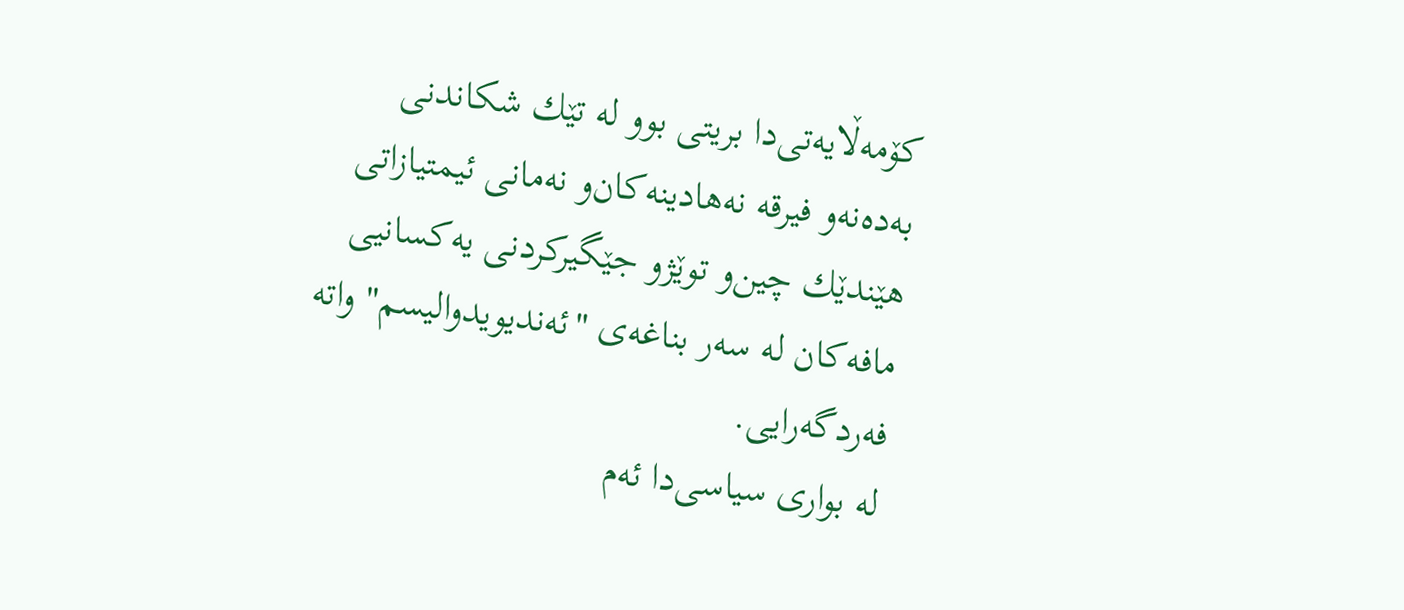كۆمه‌ڵایه‌تی‌دا بریتی‌ بوو له‌ تێك شكاندنی‌ به‌ده‌نه‌‌و فیرقه‌ نه‌هادینه‌كان‌و نه‌مانی‌ ئیمتیازاتی‌ هێندێك چین‌و توێژ‌و جێگیركردنی‌ یه‌كسانیی‌ مافه‌كان له‌ سه‌ر بناغه‌ی‌ "ئه‌ندیویدوالیسم" واته‌ فه‌ردگه‌رایی‌.
له‌ بواری‌ سیاسی‌دا ئه‌م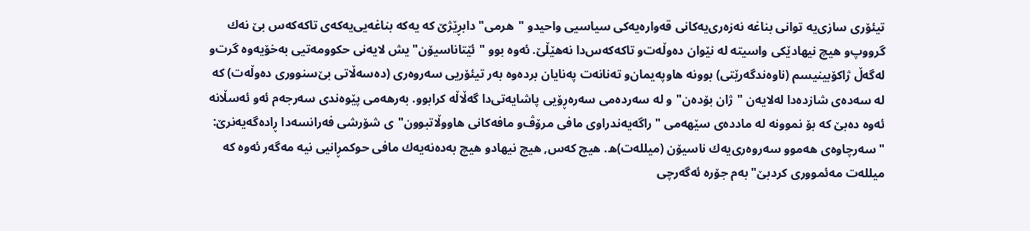تیئۆری‌ سازی‌یه‌ توانی‌ بناغه‌ نه‌زه‌ری‌یه‌كانی‌ قه‌واره‌یه‌كی‌ سیاسیی‌ واحید‌و "هرمی‌" دابڕێژێ‌ كه‌ یه‌كه‌ بناغه‌یی‌یه‌كه‌ی‌ تاكه‌كه‌س بێ‌ نه‌ك گرووپ‌و هیچ نیهادێكی‌ واسیته‌ له‌ نێوان ده‌وڵه‌ت‌و تاكه‌كه‌س‌دا نه‌هێڵێ‌. ئه‌وه‌ بوو "ئێتاناسیۆن"یش لایه‌نی‌ حكوومه‌تیی‌ به‌خۆیه‌وه‌ گرت‌و له‌گه‌ڵ‌ ژاكۆبینیسم (ناوه‌ندگه‌رێتی‌) بوونه‌ هاوپه‌یمان‌و ته‌نانه‌ت په‌نایان برده‌وه‌ به‌ر تیئۆریی‌ سه‌روه‌ری‌ (ده‌سه‌ڵاتی‌ بێ‌سنووری‌ ده‌وڵه‌ت) كه‌ له‌ سه‌ده‌ی‌ شازده‌دا له‌لایه‌ن "ژان بۆده‌ن"و له‌ سه‌رده‌می‌ سه‌ره‌ڕۆیی‌ پاشایه‌تی‌دا گه‌ڵاڵه‌ كرابوو. به‌رهه‌می‌ پێوه‌ندی‌ سه‌رجه‌م ئه‌و ئه‌سڵانه‌ ئه‌وه‌ ده‌بێ‌ كه‌ بۆ نموونه‌ له‌ مادده‌ی‌ سێهه‌می‌ "راگه‌یه‌ندراوی‌ مافی‌ مرۆڤ‌و مافه‌كانی‌ هاووڵاتبوون"ی‌ شۆرشی‌ فه‌رانسه‌دا ڕاده‌گه‌یه‌نرێ‌: "سه‌رچاوه‌ی‌ هه‌موو سه‌روه‌ری‌یه‌ك ناسیۆن (میلله‌ت)ه‌. هیچ كه‌س, هیچ نیهاد‌و هیچ به‌ده‌نه‌یه‌ك مافی‌ حوكمڕانیی‌ نیه‌ مه‌گه‌ر ئه‌وه‌ كه‌ میلله‌ت مه‌ئمووری‌ كردبێ‌" به‌م جۆره‌ ئه‌گه‌رچی‌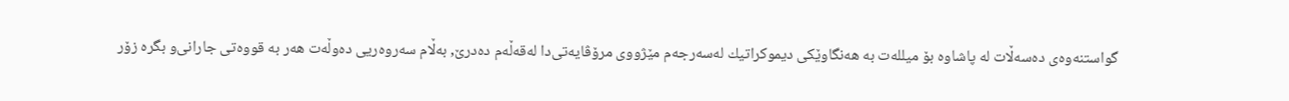گواستنه‌وه‌ی‌ ده‌سه‌ڵات له‌ پاشاوه‌ بۆ میلله‌ت به‌ هه‌نگاوێكی‌ دیموكراتیك له‌سه‌رجه‌م مێژووی‌ مرۆڤایه‌تی‌دا له‌قه‌ڵه‌م ده‌درێ‌, به‌ڵام سه‌روه‌ریی‌ ده‌وڵه‌ت هه‌ر به‌ قووه‌تی‌ جارانی‌‌و بگره‌ زۆر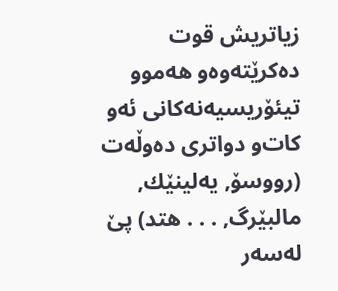زیاتریش قوت ده‌كرێته‌وه‌‌و هه‌موو تیئۆریسیه‌نه‌كانی‌ ئه‌و كات‌و دواتری‌ ده‌وڵه‌ت (رووسۆ, یه‌لینێك, مالبێرگ, . . . هتد) پێ‌ له‌سه‌ر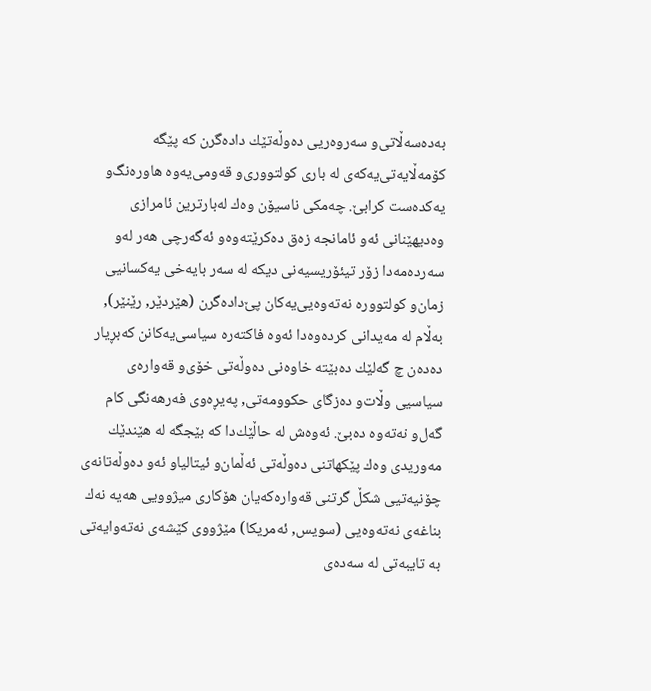به‌ده‌سه‌ڵاتی‌‌و سه‌روه‌ریی‌ ده‌وڵه‌تێك داده‌گرن كه‌ پێگه‌ كۆمه‌ڵایه‌تی‌یه‌كه‌ی‌ له‌ باری‌ كولتووری‌‌و قه‌ومی‌یه‌وه‌ هاوره‌نگ‌و یه‌كده‌ست كرابێ‌. چه‌مكی‌ ناسیۆن وه‌ك له‌بارترین ئامرازی‌ وه‌دیهێنانی‌ ئه‌و ئامانجه‌ زه‌ق ده‌كرێته‌وه‌‌و ئه‌گه‌رچی‌ هه‌ر له‌و سه‌رده‌مه‌دا زۆر تیئۆریسیه‌نی‌ دیكه‌ له‌ سه‌ر بایه‌خی‌ یه‌كسانیی‌ زمان‌و كولتووره‌ نه‌ته‌وه‌یی‌یه‌كان پێ‌داده‌گرن (هێردێر, رێنێر), به‌ڵام له‌ مه‌یدانی‌ كرده‌وه‌دا ئه‌وه‌ فاكته‌ره‌ سیاسی‌یه‌كانن كه‌بڕیار ده‌ده‌ن چ گه‌لێك ده‌بێته‌ خاوه‌نی‌ ده‌وڵه‌تی‌ خۆی‌‌و قه‌واره‌ی‌ سیاسیی‌ وڵات‌و ده‌زگای‌ حكوومه‌تی‌, په‌یڕه‌وی‌ فه‌رهه‌نگی‌ كام گه‌ل‌و نه‌ته‌وه‌ ده‌بێ‌. ئه‌وه‌ش له‌ حاڵێك‌دا كه‌ بێجگه‌ له‌ هێندێك مه‌وریدی‌ وه‌ك پێكهاتنی‌ ده‌وڵه‌تی‌ ئه‌ڵمان‌و ئیتالیا‌و ئه‌و ده‌وڵه‌تانه‌ی‌ چۆنیه‌تیی‌ شكڵ‌ گرتنی‌ قه‌واره‌كه‌یان هۆكاری‌ میژوویی‌ هه‌یه‌ نه‌ك بناغه‌ی‌ نه‌ته‌وه‌یی‌ (سویس, ئه‌مریكا) مێژووی‌ كێشه‌ی‌ نه‌ته‌وایه‌تی‌ به‌ تایبه‌تی‌ له‌ سه‌ده‌ی‌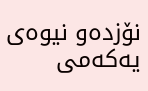نۆزده‌‌و نیوه‌ی‌ یه‌كه‌می‌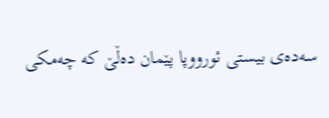سه‌ده‌ی‌ بیستی‌ ئورووپا پێمان ده‌ڵێ‌ كه‌ چه‌مكی‌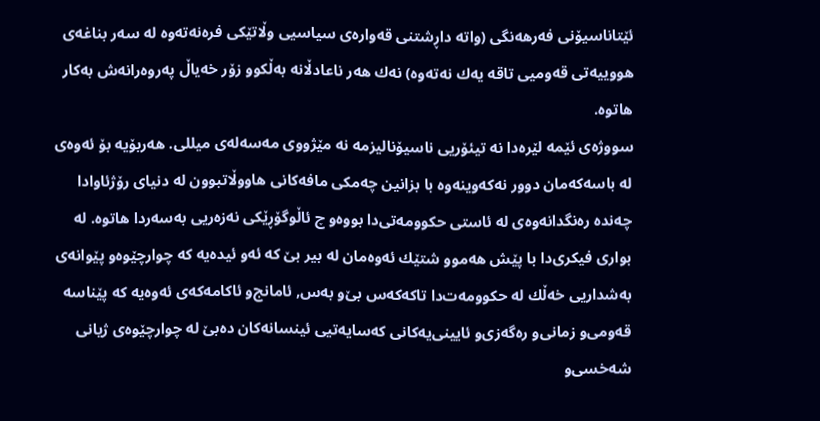ئێتاناسیۆنی‌ فه‌رهه‌نگی‌ (واته‌ داڕشتنی‌ قه‌واره‌ی‌ سیاسیی‌ وڵاتێكی‌ فره‌نه‌ته‌وه‌ له‌ سه‌ر بناغه‌ی‌ هووییه‌تی‌ قه‌ومیی‌ تاقه‌ یه‌ك نه‌ته‌وه‌) نه‌ك هه‌ر ناعادڵانه‌ به‌ڵكوو زۆر خه‌یاڵ‌ په‌روه‌رانه‌ش به‌كار هاتوه‌.
سووژه‌ی‌ ئێمه‌ لێره‌دا نه‌ تیئۆریی‌ ناسیۆنالیزمه‌ نه‌ مێژووی‌ مه‌سه‌له‌ی‌ میللی‌. هه‌ربۆیه‌ بۆ ئه‌وه‌ی‌ له‌ باسه‌كه‌مان دوور نه‌كه‌وینه‌وه‌ با بزانین چه‌مكی‌ مافه‌كانی‌ هاووڵاتبوون له‌ دنیای‌ رۆژئاوادا چه‌نده‌ ره‌نگدانه‌وه‌ی‌ له‌ ئاستی‌ حكوومه‌تی‌دا بووه‌‌و چ ئاڵوگۆڕێكی‌ نه‌زه‌ریی‌ به‌سه‌ردا هاتوه‌. له‌ بواری‌ فیكری‌دا با پێش هه‌موو شتێك ئه‌وه‌مان له‌ بیر بێ‌ كه‌ ئه‌و ئیده‌یه‌ كه‌ چوارچێوه‌‌و پێوانه‌ی‌ به‌شداریی‌ خه‌ڵك له‌ حكوومه‌ت‌دا تاكه‌كه‌س بێ‌‌و به‌س, ئامانج‌و ئاكامه‌كه‌ی‌ ئه‌وه‌یه‌ كه‌ پێناسه‌ قه‌ومی‌‌و زمانی‌‌و ره‌گه‌زی‌‌و ئایینی‌یه‌كانی‌ كه‌سایه‌تیی‌ ئینسانه‌كان ده‌بێ‌ له‌ چوارچێوه‌ی‌ ژیانی‌ شه‌خسی‌‌و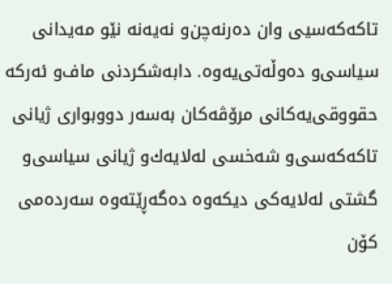تاكه‌كه‌سیی‌ وان ده‌رنه‌چن‌و نه‌یه‌نه‌ نێو مه‌یدانی‌ سیاسی‌‌و ده‌وڵه‌تی‌یه‌وه‌. دابه‌شكردنی‌ ماف‌و ئه‌ركه‌ حقووقی‌یه‌كانی‌ مرۆڤه‌كان به‌سه‌ر دووبواری‌ ژیانی‌ تاكه‌كه‌سی‌‌و شه‌خسی‌ له‌لایه‌ك‌و ژیانی‌ سیاسی‌‌و گشتی‌ له‌لایه‌كی‌ دیكه‌وه‌ ده‌گه‌ڕێته‌وه‌ سه‌رده‌می‌ كۆن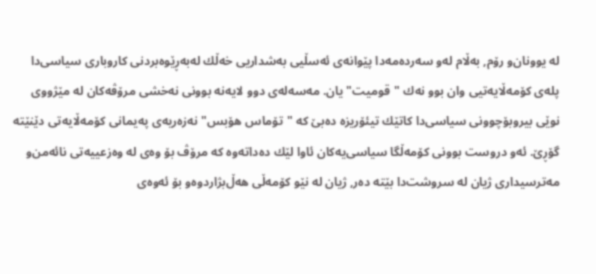له‌ یوونان‌و رۆم, به‌ڵام له‌و سه‌رده‌مه‌دا پێوانه‌ی‌ ئه‌سڵیی‌ به‌شداریی‌ خه‌ڵك له‌به‌ڕێوه‌بردنی‌ كار‌وباری‌ سیاسی‌دا پله‌ی‌ كۆمه‌ڵایه‌تیی‌ وان بوو نه‌ك "قومیت"یان. مه‌سه‌له‌ی‌ دوو لایه‌نه‌ بوونی‌ نه‌خشی‌ مرۆڤه‌كان له‌ مێژووی‌ نوێی‌ بیروبۆچوونی‌ سیاسی‌دا كاتێك تیئۆریزه‌ ده‌بێ‌ كه‌ "تۆماس هۆبس" نه‌زه‌ریه‌ی‌ په‌یمانی‌ كۆمه‌ڵایه‌تی‌ دێنێته‌ گۆڕێ‌. ئه‌و دروست بوونی‌ كۆمه‌ڵگا سیاسی‌یه‌كان ئاوا لێك ده‌داته‌وه‌ كه‌ مرۆڤ بۆ وه‌ی‌ له‌ وه‌زعییه‌تی‌ نائه‌من‌و مه‌ترسیداری‌ ژیان له‌ سروشت‌دا بێته‌ ده‌ر, ژیان له‌ نێو كۆمه‌ڵی‌ هه‌ڵ‌بژاردوه‌‌و بۆ ئه‌وه‌ی‌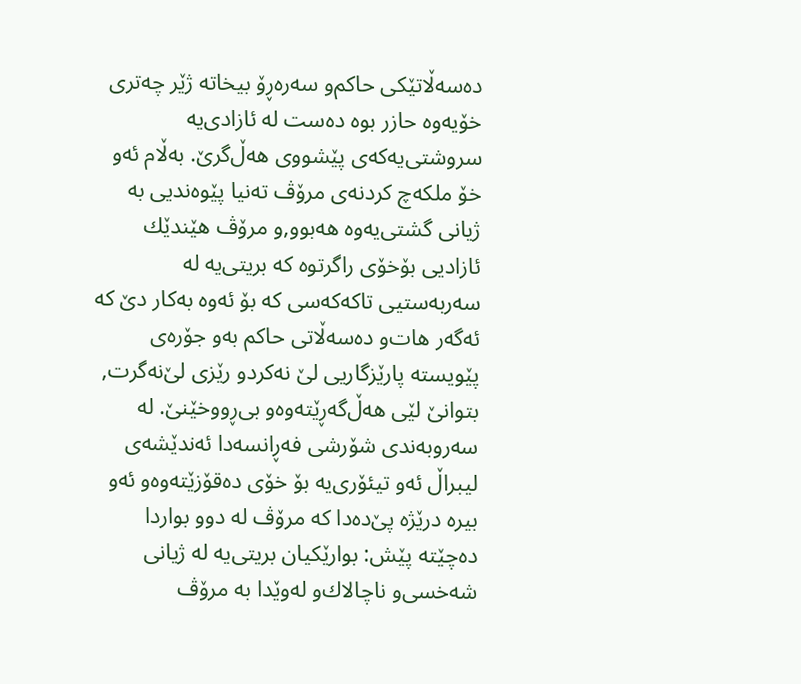ده‌سه‌ڵاتێكی‌ حاكم‌و سه‌ره‌ڕۆ بیخاته‌ ژێر چه‌تری‌ خۆیه‌وه‌ حازر بوه‌ ده‌ست له‌ ئازادی‌یه‌ سروشتی‌یه‌كه‌ی‌ پێشووی‌ هه‌ڵ‌گرێ‌. به‌ڵام ئه‌و خۆ ملكه‌چ كردنه‌ی‌ مرۆڤ ته‌نیا پێوه‌ندیی‌ به‌ ژیانی‌ گشتی‌یه‌وه‌ هه‌بوو,و مرۆڤ هێندێك ئازادیی‌ بۆخۆی‌ راگرتوه‌ كه‌ بریتی‌یه‌ له‌ سه‌ربه‌ستیی‌ تاكه‌كه‌سی‌ كه‌ بۆ ئه‌وه‌ به‌كار دێ‌ كه‌ ئه‌گه‌ر هات‌و ده‌سه‌ڵاتی‌ حاكم به‌و جۆره‌ی‌ پێویسته‌ پارێزگاریی‌ لێ‌ نه‌كرد‌و رێزی‌ لێ‌نه‌گرت, بتوانێ‌ لێی‌ هه‌ڵ‌گه‌ڕێته‌وه‌‌و بی‌ڕووخێنێ‌. له‌ سه‌ر‌وبه‌ندی‌ شۆرشی‌ فه‌ڕانسه‌دا ئه‌ندێشه‌ی‌ لیبراڵ‌ ئه‌و تیئۆری‌یه‌ بۆ خۆی‌ ده‌قۆزێته‌وه‌‌و ئه‌و بیره‌ درێژه‌ پێ‌ده‌دا كه‌ مرۆڤ له‌ دوو بواردا ده‌چێته‌ پێش: بوارێكیان بریتی‌یه‌ له‌ ژیانی‌ شه‌خسی‌‌و ناچالاك‌و له‌وێدا به‌ مرۆڤ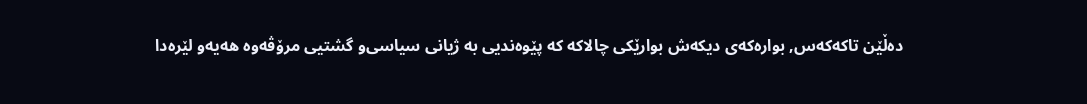ده‌ڵێن تاكه‌كه‌س, بواره‌كه‌ی‌ دیكه‌ش بوارێكی‌ چالاكه‌ كه‌ پێوه‌ندیی‌ به‌ ژیانی‌ سیاسی‌‌و گشتیی‌ مرۆڤه‌وه‌ هه‌یه‌‌و لێره‌دا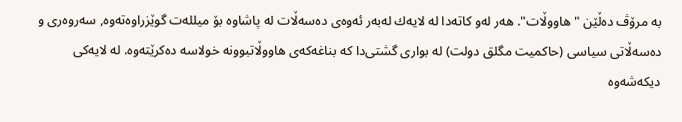به‌ مرۆڤ ده‌ڵێن "هاووڵات". هه‌ر له‌و كاته‌دا له‌ لایه‌ك له‌به‌ر ئه‌وه‌ی‌ ده‌سه‌ڵات له‌ پاشاوه‌ بۆ میلله‌ت گوێزراوه‌ته‌وه‌, سه‌روه‌ری‌ ‌و ده‌سه‌ڵاتی‌ سیاسی‌ (حاكمیت مگلق دولت) له‌ بواری‌ گشتی‌دا كه‌ بناغه‌كه‌ی‌ هاووڵاتبوونه‌ خولاسه‌ ده‌كرێته‌وه‌. له‌ لایه‌كی‌ دیكه‌شه‌وه‌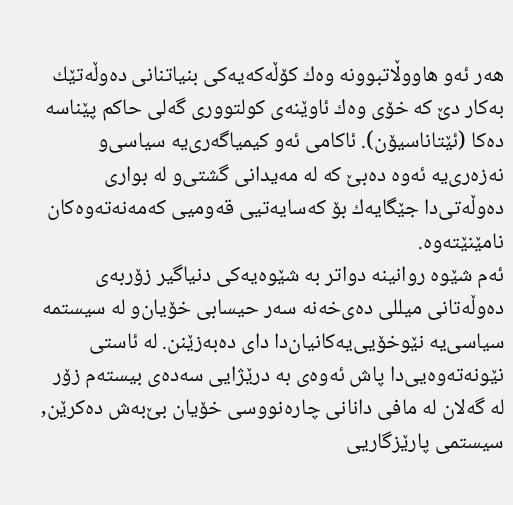هه‌ر ئه‌و هاووڵاتبوونه‌ وه‌ك كۆڵه‌كه‌یه‌كی‌ بنیاتنانی‌ ده‌وڵه‌تێك به‌كار دێ‌ كه‌ خۆی‌ وه‌ك ئاوێنه‌ی‌ كولتووری‌ گه‌لی‌ حاكم پێناسه‌ ده‌كا (ئێتاناسیۆن). ئاكامی‌ ئه‌و كیمیاگه‌ری‌یه‌ سیاسی‌‌و نه‌زه‌ری‌یه‌ ئه‌وه‌ ده‌بێ‌ كه‌ له‌ مه‌یدانی‌ گشتی‌‌و له‌ بواری‌ ده‌وڵه‌تی‌دا جێگایه‌ك بۆ كه‌سایه‌تیی‌ قه‌ومیی‌ كه‌مه‌نه‌ته‌وه‌كان نامێنێته‌وه‌.
ئه‌م شێوه‌ روانینه‌ دواتر به‌ شێوه‌یه‌كی‌ دنیاگیر زۆربه‌ی‌ ده‌وڵه‌تانی‌ میللی‌ ده‌ی‌خه‌نه‌ سه‌ر حیسابی‌ خۆیان‌و له‌ سیستمه‌ سیاسی‌یه‌ نێوخۆیی‌یه‌كانیان‌دا دای‌ ده‌به‌زێنن. له‌ ئاستی‌ نێونه‌ته‌وه‌یی‌‌دا پاش ئه‌وه‌ی‌ به‌ درێژایی‌ سه‌ده‌ی‌ بیسته‌م زۆر له‌ گه‌لان له‌ مافی‌ دانانی‌ چاره‌نووسی‌ خۆیان بێ‌به‌ش ده‌كرێن, سیستمی‌ پارێزگاریی‌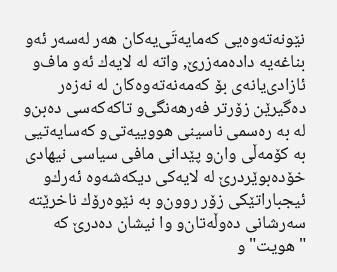نێونه‌ته‌وه‌یی‌ كه‌مایه‌تَی‌یه‌كان هه‌ر له‌سه‌ر ئه‌و بناغه‌یه‌ داده‌مه‌زرێ‌, واته‌ له‌ لایه‌ك ئه‌و ماف‌و ئازادی‌یانه‌ی‌ بۆ كه‌مه‌نه‌ته‌وه‌كان له‌ نه‌زه‌ر ده‌گیرێن زۆرتر فه‌رهه‌نگی‌‌و تاكه‌كه‌سی‌ ده‌بن‌و له‌ به‌ ره‌سمی‌ ناسینی‌ هووییه‌تی‌‌و كه‌سایه‌تیی‌ به‌ كۆمه‌ڵی‌ وان‌و پێدانی‌ مافی‌ سیاسی‌ نیهادی‌ خۆده‌بوێردرێ‌ له‌ لایه‌كی‌ دیكه‌شه‌وه‌ ئه‌رك‌و ئیجباراتێكی‌ زۆر روون‌و به‌ نێوه‌رۆك ناخرێته‌ سه‌رشانی‌ ده‌وڵه‌تان‌و وا نیشان ده‌درێ‌ كه‌ "هویت"و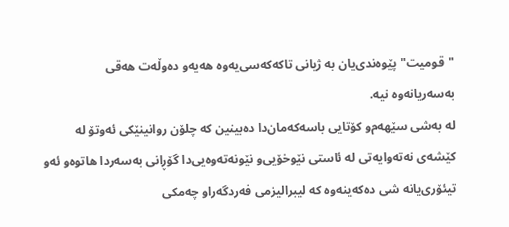"قومیت" پێوه‌ندی‌یان به‌ ژیانی‌ تاكه‌كه‌سی‌یه‌وه‌ هه‌یه‌‌و ده‌وڵه‌ت هه‌قی‌ به‌سه‌ریانه‌وه‌ نیه‌.
له‌ به‌شی‌ سێهه‌م‌و كۆتایی‌ باسه‌كه‌مان‌دا ده‌بینین كه‌ چلۆن روانینێكی‌ ئه‌وتۆ له‌ كێشه‌ی‌ نه‌ته‌وایه‌تی‌ له‌ ئاستی‌ نێوخۆیی‌‌و نێونه‌ته‌وه‌یی‌دا گۆڕانی‌ به‌سه‌ردا هاتوه‌‌و ئه‌و تیئۆری‌یانه‌ شی‌ ده‌كه‌ینه‌وه‌ كه‌ لیبرالیزمی‌ فه‌ردگه‌را‌و چه‌مكی‌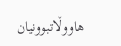هاووڵاتبوونیان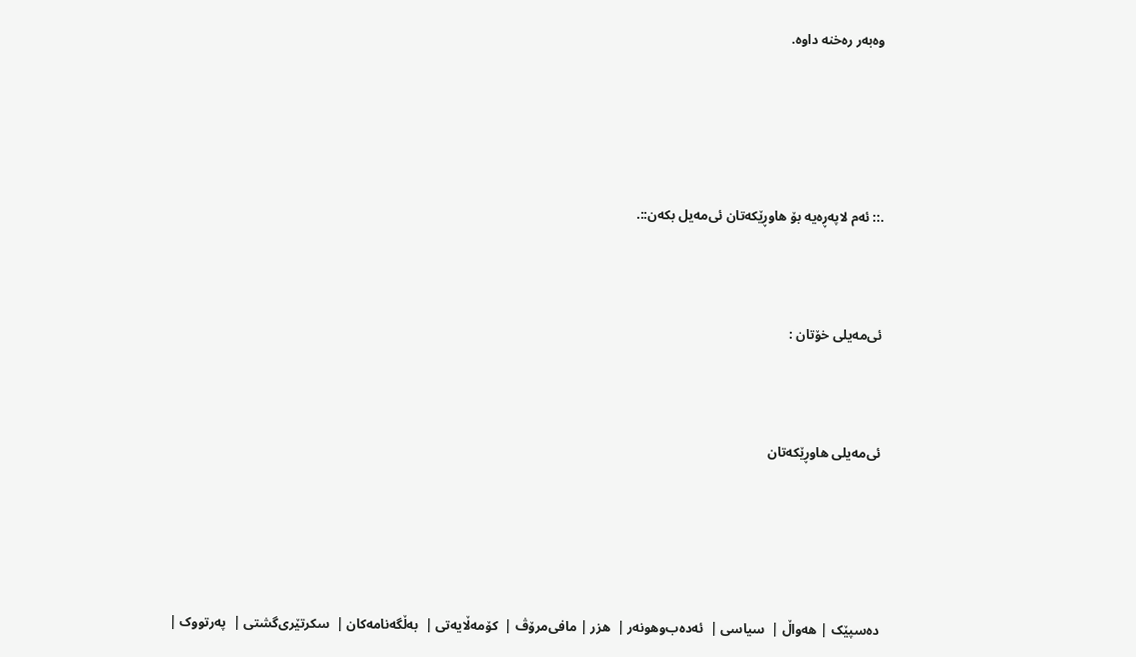وه‌به‌ر ره‌خنه‌ داوه‌.





.:: ئه‌م لاپه‌ڕه‌یه بۆ هاوڕێکه‌تان ئی‌مه‌یل بکه‌ن::.



ئی‌مه‌یلی خۆتان :



ئی‌مه‌یلی هاوڕێکه‌تان





ده‌سپێک | هه‌واڵ |  سیاسی |  ئه‌ده‌ب‌وهونه‌ر |  هزر | مافی‌مرۆڤ |  کۆمه‌ڵایه‌تی |  به‌ڵگه‌نامه‌کان |  سکرتێری‌گشتی |  په‌رتووک |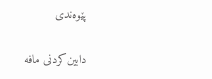پێوه‌ندی

دابین‌كردنی‌ مافه‌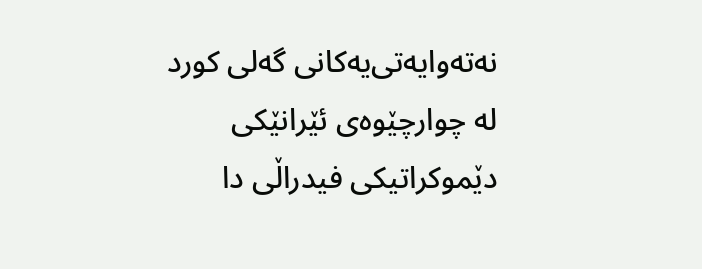نه‌ته‌وایه‌تی‌یه‌کانی گه‌لی‌ كورد له‌ چوارچێوه‌ی ئێرانێکی دێموكراتیكی‌ فیدراڵی‌ دا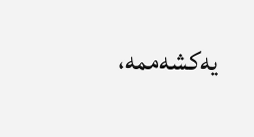یه‌کشه‌ممه،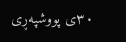۳۰‌ی پوو‌شپه‌ڕی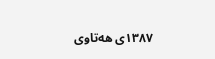۱۳۸۷ی هه‌تاوی